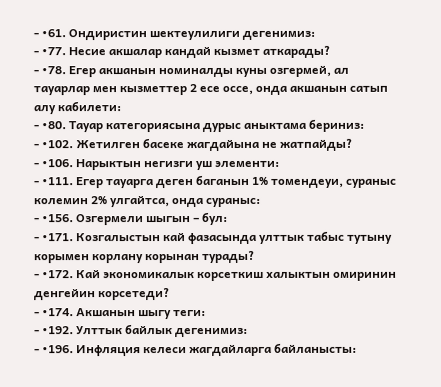- •61. Ондиристин шектеулилиги дегенимиз:
- •77. Несие акшалар кандай кызмет аткарады?
- •78. Егер акшанын номиналды куны озгермей, ал тауарлар мен кызметтер 2 есе оссе, онда акшанын сатып алу кабилети:
- •80. Тауар категориясына дурыс аныктама бериниз:
- •102. Жетилген басеке жагдайына не жатпайды?
- •106. Нарыктын негизги уш элементи:
- •111. Егер тауарга деген баганын 1% томендеуи, сураныс колемин 2% улгайтса, онда сураныс:
- •156. Озгермели шыгын – бул:
- •171. Козгалыстын кай фазасында улттык табыс тутыну корымен корлану корынан турады?
- •172. Кай экономикалык корсеткиш халыктын омиринин денгейин корсетеди?
- •174. Акшанын шыгу теги:
- •192. Улттык байлык дегенимиз:
- •196. Инфляция келеси жагдайларга байланысты: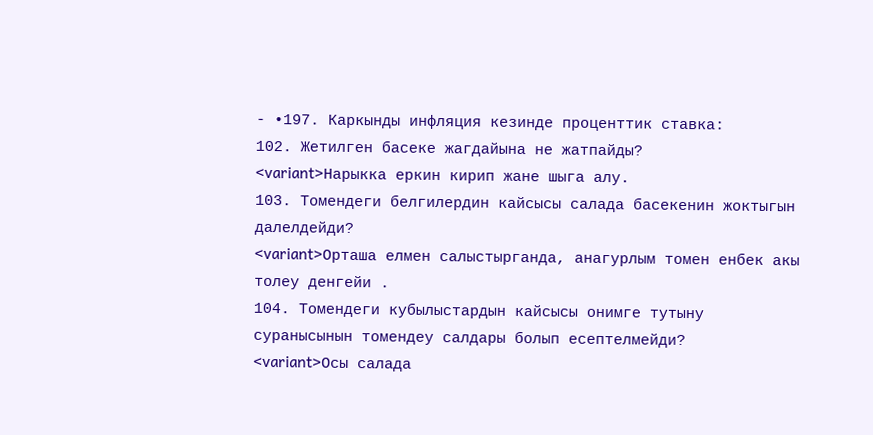- •197. Каркынды инфляция кезинде проценттик ставка:
102. Жетилген басеке жагдайына не жатпайды?
<variant>Нарыкка еркин кирип жане шыга алу.
103. Томендеги белгилердин кайсысы салада басекенин жоктыгын далелдейди?
<variant>Орташа елмен салыстырганда, анагурлым томен енбек акы толеу денгейи .
104. Томендеги кубылыстардын кайсысы онимге тутыну суранысынын томендеу салдары болып есептелмейди?
<variant>Осы салада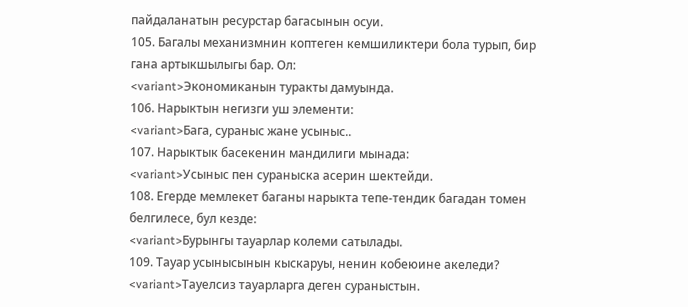пайдаланатын ресурстар багасынын осуи.
105. Багалы механизмнин коптеген кемшиликтери бола турып, бир гана артыкшылыгы бар. Ол:
<variant>Экономиканын туракты дамуында.
106. Нарыктын негизги уш элементи:
<variant>Бага, сураныс жане усыныс..
107. Нарыктык басекенин мандилиги мынада:
<variant>Усыныс пен сураныска асерин шектейди.
108. Егерде мемлекет баганы нарыкта тепе-тендик багадан томен белгилесе, бул кезде:
<variant>Бурынгы тауарлар колеми сатылады.
109. Тауар усынысынын кыскаруы, ненин кобеюине акеледи?
<variant>Тауелсиз тауарларга деген сураныстын.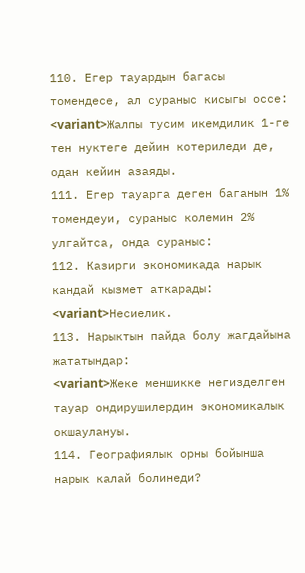110. Егер тауардын багасы томендесе, ал сураныс кисыгы оссе:
<variant>Жалпы тусим икемдилик 1-ге тен нуктеге дейин котериледи де, одан кейин азаяды.
111. Егер тауарга деген баганын 1% томендеуи, сураныс колемин 2% улгайтса, онда сураныс:
112. Казирги экономикада нарык кандай кызмет аткарады:
<variant>Несиелик.
113. Нарыктын пайда болу жагдайына жататындар:
<variant>Жеке меншикке негизделген тауар ондирушилердин экономикалык окшаулануы.
114. Географиялык орны бойынша нарык калай болинеди?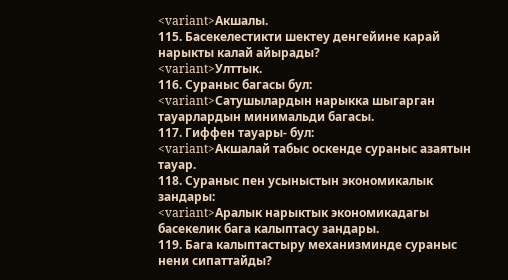<variant>Акшалы.
115. Басекелестикти шектеу денгейине карай нарыкты калай айырады?
<variant>Улттык.
116. Сураныс багасы бул:
<variant>Сатушылардын нарыкка шыгарган тауарлардын минимальди багасы.
117. Гиффен тауары- бул:
<variant>Акшалай табыс оскенде сураныс азаятын тауар.
118. Сураныс пен усыныстын экономикалык зандары:
<variant>Аралык нарыктык экономикадагы басекелик бага калыптасу зандары.
119. Бага калыптастыру механизминде сураныс нени сипаттайды?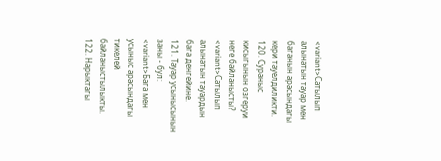<variant>Сатылып алынатын тауар мен баганын арасындагы кери тауелдиликти.
120. Сураныс кисыгынын озгеруи неге байланысты?
<variant>Сатылып алынатын тауардын бага денгейине.
121. Тауар усынысынын заны - бул:
<variant>Бага мен усыныс арасындагы тикелей байланыстылыкты.
122. Нарыктагы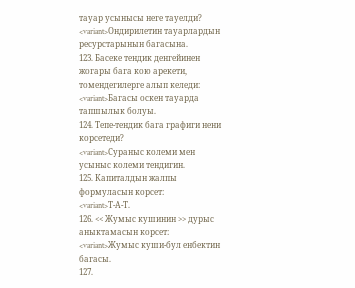тауар усынысы неге тауелди?
<variant>Ондирилетин тауарлардын ресурстарынын багасына.
123. Басеке тендик денгейинен жогары бага кою арекети, томендегилерге алып келеди:
<variant>Багасы оскен тауарда тапшылык болуы.
124. Тепе-тендик бага графиги нени корсетеди?
<variant>Сураныс колеми мен усыныс колеми тендигин.
125. Капиталдын жалпы формуласын корсет:
<variant>Т-А-Т.
126. << Жумыс кушинин >> дурыс аныктамасын корсет:
<variant>Жумыс куши-бул енбектин багасы.
127.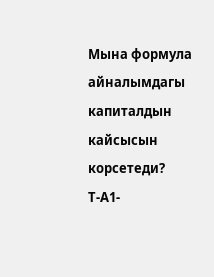Мына формула айналымдагы капиталдын кайсысын корсетеди?
Т-А1-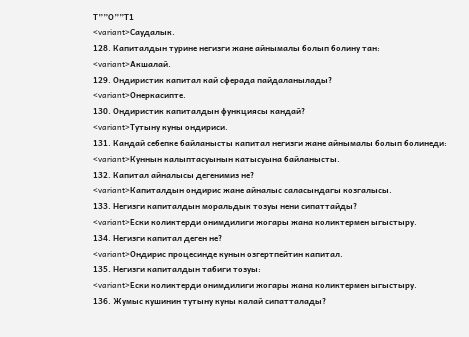Т””О””Т1
<variant>Саудалык.
128. Капиталдын турине негизги жане айнымалы болып болину тан:
<variant>Акшалай.
129. Ондиристик капитал кай сферада пайдаланылады?
<variant>Онеркасипте.
130. Ондиристик капиталдын функциясы кандай?
<variant>Тутыну куны ондириси.
131. Кандай себепке байланысты капитал негизги жане айнымалы болып болинеди:
<variant>Куннын калыптасуынын катысуына байланысты.
132. Капитал айналысы дегенимиз не?
<variant>Капиталдын ондирис жане айналыс саласындагы козгалысы.
133. Негизги капиталдын моральдык тозуы нени сипаттайды?
<variant>Ески коликтерди онимдилиги жогары жана коликтермен ыгыстыру.
134. Негизги капитал деген не?
<variant>Ондирис процесинде кунын озгертпейтин капитал.
135. Негизги капиталдын табиги тозуы:
<variant>Ески коликтерди онимдилиги жогары жана коликтермен ыгыстыру.
136. Жумыс кушинин тутыну куны калай сипатталады?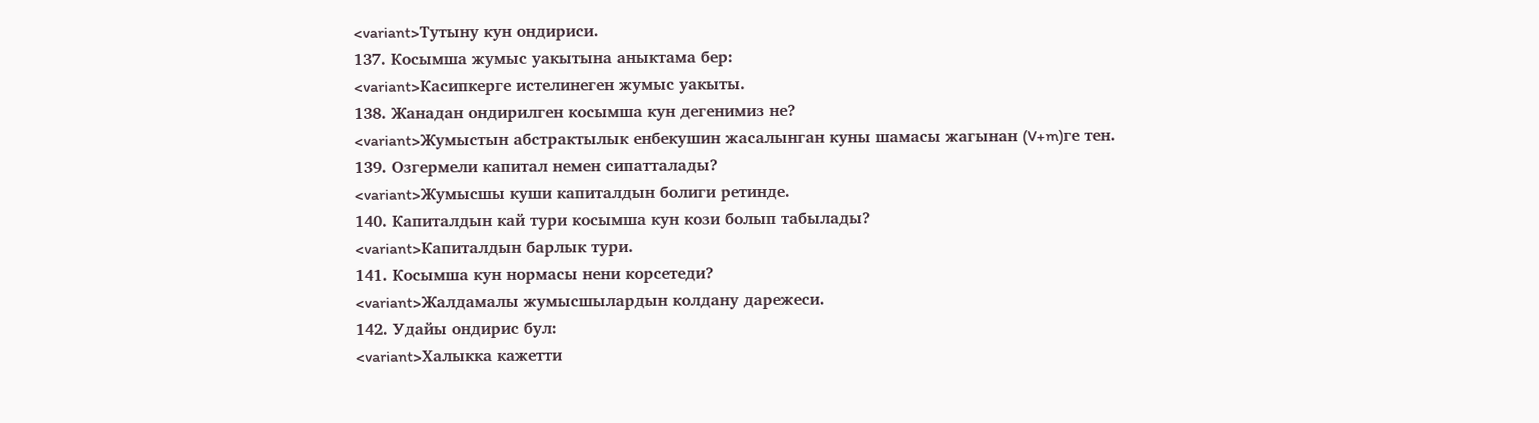<variant>Тутыну кун ондириси.
137. Косымша жумыс уакытына аныктама бер:
<variant>Касипкерге истелинеген жумыс уакыты.
138. Жанадан ондирилген косымша кун дегенимиз не?
<variant>Жумыстын абстрактылык енбекушин жасалынган куны шамасы жагынан (V+m)ге тен.
139. Озгермели капитал немен сипатталады?
<variant>Жумысшы куши капиталдын болиги ретинде.
140. Капиталдын кай тури косымша кун кози болып табылады?
<variant>Капиталдын барлык тури.
141. Косымша кун нормасы нени корсетеди?
<variant>Жалдамалы жумысшылардын колдану дарежеси.
142. Удайы ондирис бул:
<variant>Халыкка кажетти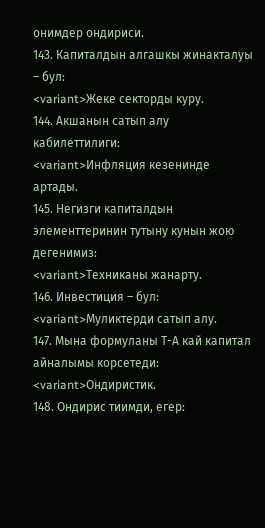онимдер ондириси.
143. Капиталдын алгашкы жинакталуы – бул:
<variant>Жеке секторды куру.
144. Акшанын сатып алу кабилеттилиги:
<variant>Инфляция кезенинде артады.
145. Негизги капиталдын элементтеринин тутыну кунын жою дегенимиз:
<variant>Техниканы жанарту.
146. Инвестиция – бул:
<variant>Муликтерди сатып алу.
147. Мына формуланы Т-А кай капитал айналымы корсетеди:
<variant>Ондиристик.
148. Ондирис тиимди, егер: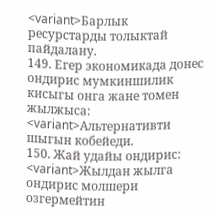<variant>Барлык ресурстарды толыктай пайдалану.
149. Егер экономикада донес ондирис мумкиншилик кисыгы онга жане томен жылжыса:
<variant>Альтернативти шыгын кобейеди.
150. Жай удайы ондирис:
<variant>Жылдан жылга ондирис молшери озгермейтин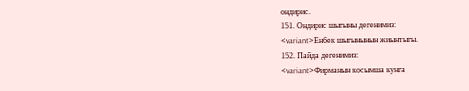ондирис.
151. Ондирис шыгыны дегенимиз:
<variant>Енбек шыгынынын жиынтыгы.
152. Пайда дегенимиз:
<variant>Фирманын косымша кунга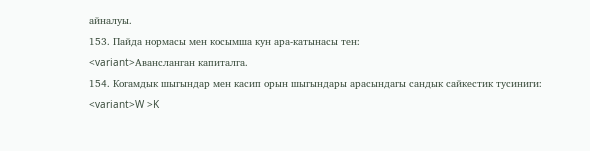айналуы.
153. Пайда нормасы мен косымша кун ара-катынасы тен:
<variant>Авансланган капиталга.
154. Когамдык шыгындар мен касип орын шыгындары арасындагы сандык сайкестик тусиниги:
<variant>W >K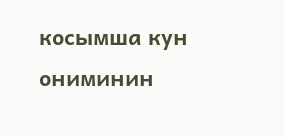косымша кун ониминин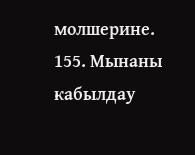молшерине.
155. Мынаны кабылдау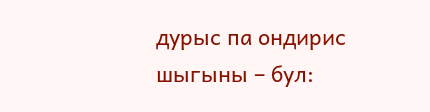дурыс па ондирис шыгыны – бул: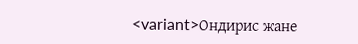<variant>Ондирис жане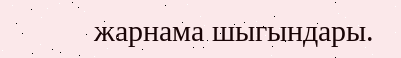жарнама шыгындары.